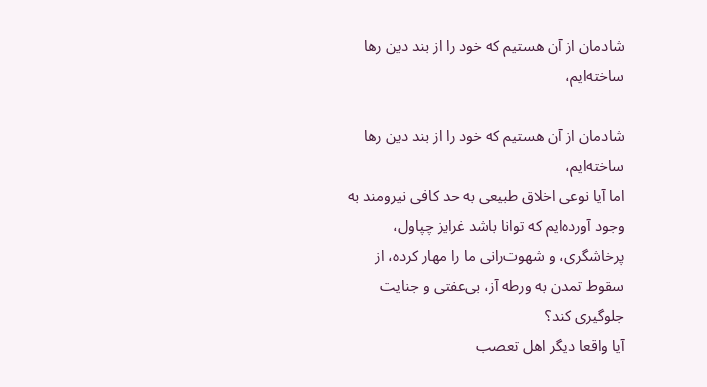شادمان از آن هستیم که خود را از بند دین رها ساخته‌ایم،

شادمان از آن هستیم که خود را از بند دین رها ساخته‌ایم،
اما آیا نوعی اخلاق طبیعی به حد کافی نیرومند به وجود آورده‌ایم که توانا باشد غرایز چپاول، پرخاشگری، و شهوت‌رانی ما را مهار کرده، از سقوط تمدن به ورطه آز، بی‌عفتی و جنایت جلوگیری کند؟
آیا واقعا دیگر اهل تعصب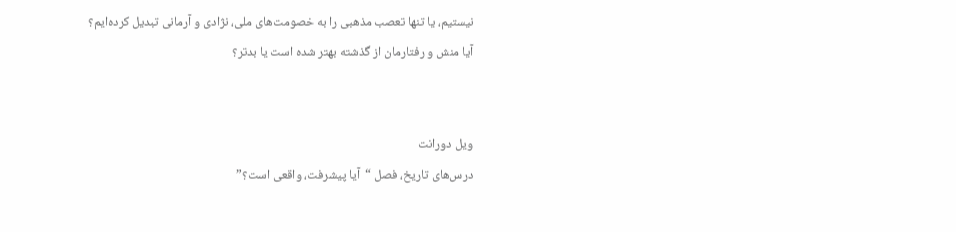نیستیم، یا تنها تعصب مذهبی را به خصومت‌های ملی، نژادی و آرمانی تبدیل کرده‌ایم؟
آیا منش و رفتارمان از گذشته بهتر شده است یا بدتر؟


ویل دورانت
درس‌های تاریخ، فصل “آیا پیشرفت، واقعی است؟”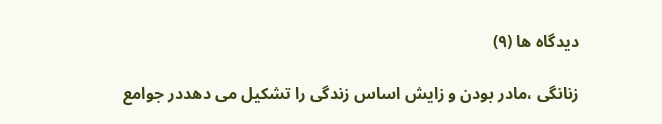دیدگاه ها (۹)

زنانگی ،مادر بودن و زایش اساس زندگی را تشکیل می دهددر جوامع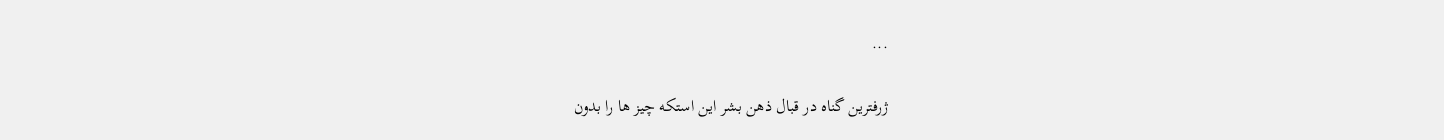...

ژرفترین گناه در قبال ذهن بشر این استکه چیز ها را بدون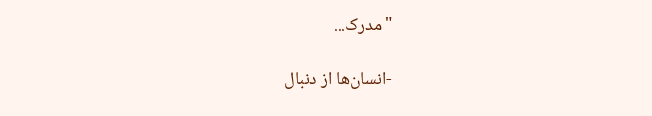"مدرک...

-انسان‌ها از دنبال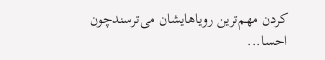کردن مهم‌ترین رویاهایشان می‌ترسندچون احسا...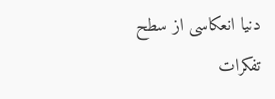دنیا انعکاسی از سطح تفکرات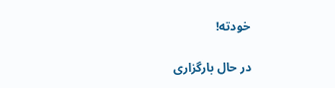خودته!

در حال بارگزاری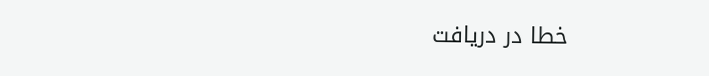خطا در دریافت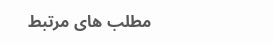مطلب های مرتبط